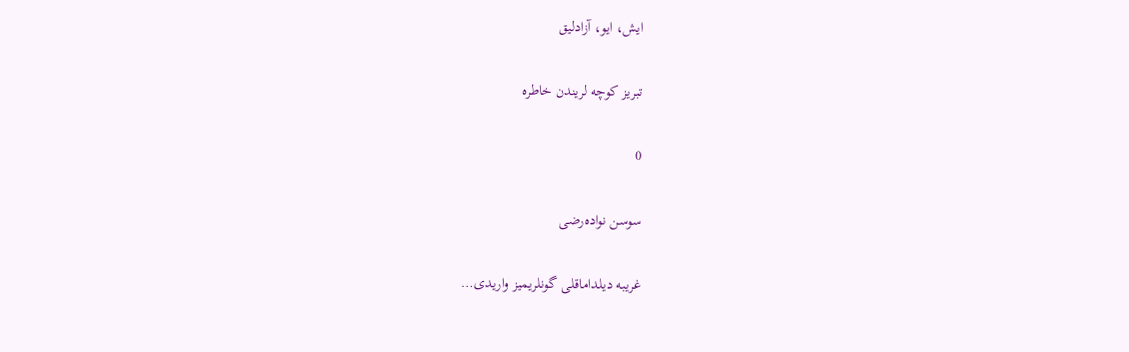ایش، ایو، آزادلیق

تبریز کوچه لریندن خاطره

0

سوسن نواده‌رضی

غریبه دیلداماقلی گونلریمیز واریدی…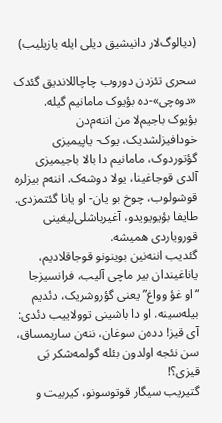(دیالوگ‌لار دانیشیق دیلی ایله یازیلیب)

سحری تئزدن دوروب چاچاللاندیق گئدک «دوه‌چی»-ده بؤیوک مامانیم گیله. بؤیوک باجیم‌لا من اننه‌م‌دن خودافیز‌لشدیک، یوک- یاپیمیزی گؤتوردوک، مامانیم دا بالا باجیمیزی آلدی قوجاغینا، یولا دوشه‌ک. اننه‌م بیزلره قوشولوب، چوخ بو یان- او یانا گئتمزدی. طایفا بؤیویویدو، آغیرباشلی‌لیغینی قورویاردی همیشه.
گئدیب اننه‌نین بوینونو قوجاقلادیم، یاناغیندان بیر ماچی آلیب، فرانسیزجا “او غؤ وواغ” یعنی گؤروشریک، دئدیم بیله‌سینه. او دا باشینی توولاییب دئدی:
آی قیز! دده‌ن سوغان، ننه‌ن ساریمساق، سن نئجه اولدون بئله گولمه‌شکر بَی قیزی؟!
گتیریب سیگار قوتوسونو، کیربیت و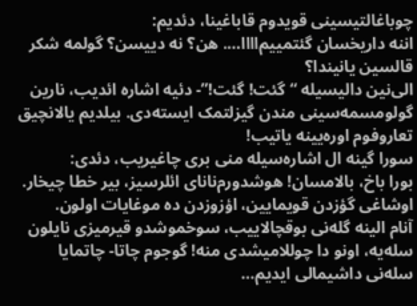چوباغالتیسینی قویدوم قاباغینا، دئدیم:
اننه داریخسان گئتمییم‌اااا…. هن؟ نه دییسن؟ گولمه شکر قالسین یانیندا؟
الی‌نین دالیسیله “گئت! گئت!”- دئیه اشاره ائدیب، نارین گولومسمه‌سینی مندن گیزلتمک ایسته‌دی. بیلدیم یالانچیق تعاروفوم اوره‌یینه یاتیب!
سورا گینه ال اشاره‌سیله منی بری چاغیریب، دئدی:
بورا باخ، بالامسان! هوشدورم‌نانای ائلرسیز، بیر خطا چیخار. اوشاغی گؤزدن قویمایین، اؤزوزدن ده موغایات اولون.
آنام الینه گله‌نی بوقچالاییب، سوخموشدو قیرمیزی نایلون سله‌یه، اونو دا چوللامیشدی منه! گوجوم چاتا- چاتمایا سله‌نی داشیمالی ایدیم…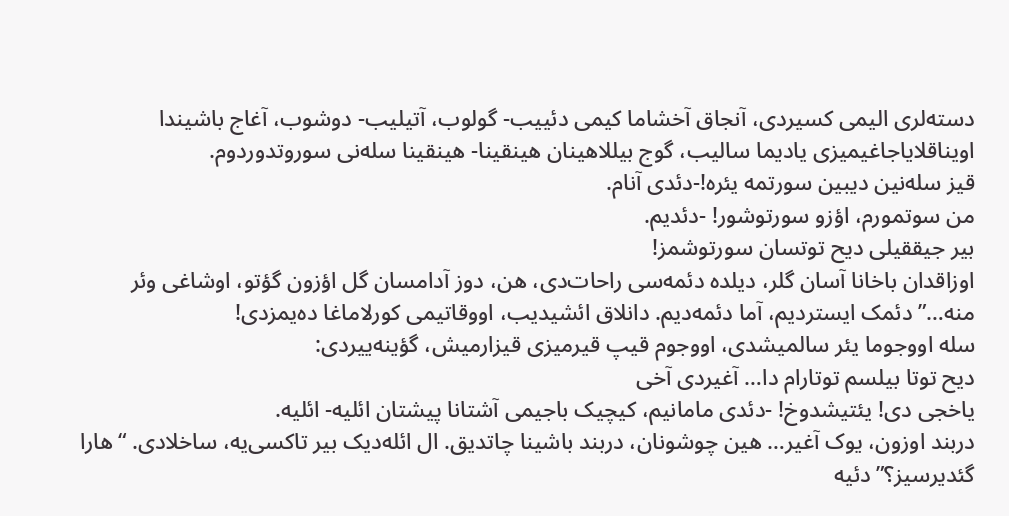دسته‌لری الیمی کسیردی، آنجاق آخشاما کیمی دئییب- گولوب، آتیلیب- دوشوب، آغاج باشیندا اویناقلایاجاغیمیزی یادیما سالیب، گوج بیللاهینان هینقینا- هینقینا سله‌نی سوروتدوردوم.
قیز سله‌نین دیبین سورتمه یئره!-دئدی آنام.
من سوتمورم، اؤزو سورتوشور! -دئدیم.
بیر جیققیلی دیح توتسان سورتوشمز!
اوزاقدان باخانا آسان گلر، دیلده دئمه‌سی راحات‌دی، هن، دوز آدامسان گل اؤزون گؤتو، اوشاغی وئر منه…” دئمک ایستردیم، آما دئمه‌دیم. دانلاق ائشیدیب، اووقاتیمی کورلاماغا ده‌یمزدی!
سله اووجوما یئر سالمیشدی، اووجوم قیپ قیرمیزی قیزارمیش، گؤینه‌ییردی:
دیح توتا بیلسم توتارام دا… آغیردی آخی
یاخجی دی! یئتیشدوخ! -دئدی مامانیم، کیچیک باجیمی آشتانا پیشتان ائلیه‌- ائلیه.
دربند اوزون، یوک آغیر… هین چوشونان، دربند باشینا چاتدیق. ال ائله‌دیک بیر تاکسی‌یه، ساخلادی. “هارا گئدیرسیز؟” دئیه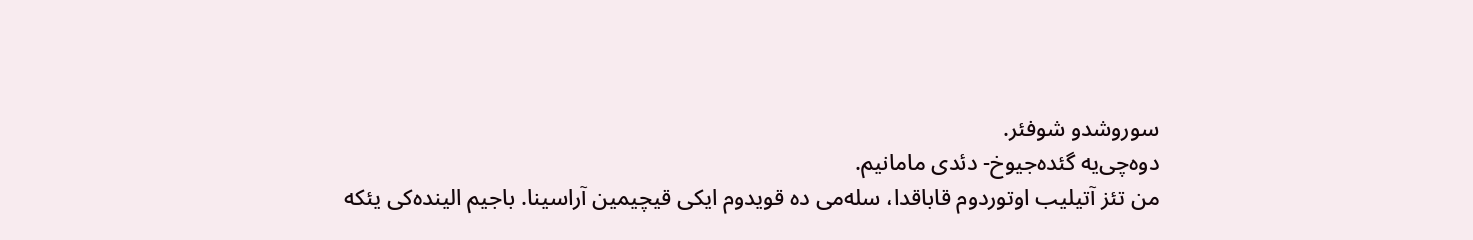سوروشدو شوفئر.
دوه‌چی‌یه گئده‌جیوخ- دئدی مامانیم.
من تئز آتیلیب اوتوردوم قاباقدا، سله‌می ده قویدوم ایکی قیچیمین آراسینا. باجیم الینده‌کی یئکه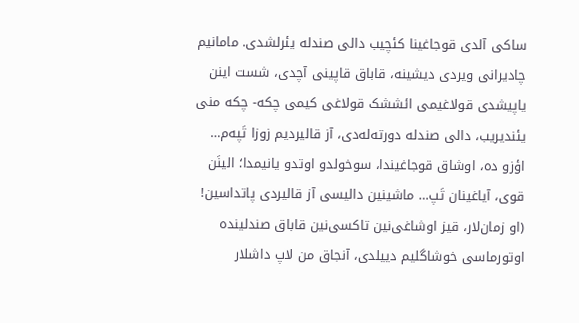ساکی آلدی قوجاغینا کئچیب دالی صندله یئرلشدی. مامانیم چادیرانی ویردی دیشینه، قاباق قاپینی آچدی، شست اینن یاپیشدی قولاغیمی ائششک قولاغی کیمی چکه- چکه منی یئندیریب، دالی صندله دورته‌له‌دی، آز قالیردیم زوزا تَپه‌م… اؤزو ده، اوشاق قوجاغیندا، سوخولدو اوتدو یانیمدا؛ الینَن قوی، آیاغینان تَپ… ماشینین دالیسی آز قالیردی پاتداسین! (او زمان‌لار، قیز اوشاغی‌نین تاکسی‌نین قاباق صندلینده اوتورماسی خوشاگلیم دییلدی، آنجاق من لاپ داشلار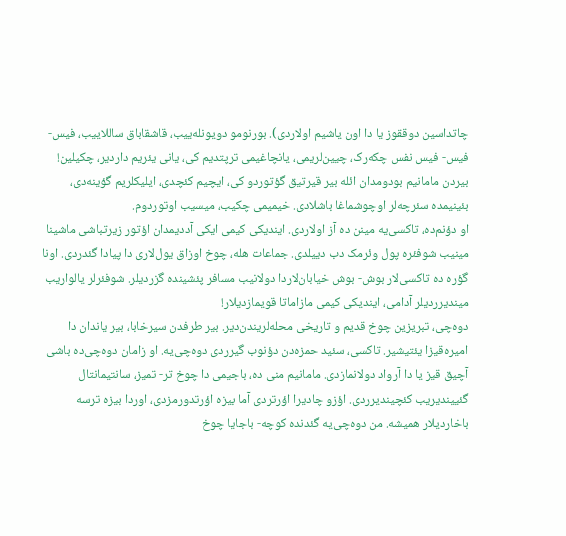چاتداسین دوققوز یا دا اون یاشیم اولاردی). بورنومو دویونله‌ییب، قاشقاباق ساللاییب، فیس- فیس- فیس نفس چکه‌رک، چیین‌لریمی، یانچاغیمی ترپتدیم کی، یانی یئریم داردیر، چکیلین! بیردن مامانیم بودومدان ائله بیر قیرتیق گؤتوردو کی، ایچیم کئچدی، ایلیکلریم گؤینه‌دی، بئینیمده سئرچه‌لر اوچوشماغا باشلادی. خیمیمی چکیب، میسیب اوتوردوم.
او دؤنم‌ده، تاکسی‌یه مینن ده آز اولاردی. ایندیکی کیمی ایکی آددیمدان اؤتور زیرتباشی ماشینا مینیب شوفئره پول وئرمک دب دییلدی. جماعات هله، چوخ ‌اوزاق یول‌لاری دا پیادا گئدردی. اونا گؤره ده تاکسی‌لار بوش- بوش خیابان‌لاردا دولانیب مسافر پئشینده گزردیلر. شوفئرلر یالواریب میندیرردیلر آدامی، ایندیکی کیمی مازاماتا قویمازدیلار!
دوه‌چی، تبریزین چوخ قدیم و تاریخی محله‌لریندن‌دیر. بیر طرفدن سیرخابا، بیر یاندان دا امیره‌قیزا یئتیشیر. تاکسی، سئید حمزه‌دن دؤنوب گیرردی دوه‌چی‌یه. او زامان دوه‌چی‌ده باشی آچیق قیز یا دا آرواد دولانمازدی. مامانیم منی ده، باجیمی دا چوخ تر- تمیز، سانتیمانتال گئییندیریب کئچیندیرردی. اؤزو چادیرا اؤرتردی آما بیزه اؤرتدورمزدی، اوردا بیزه ترسه باخاردیلار همیشه. من دوه‌چی‌یه گئدنده کوچه- باجایا چوخ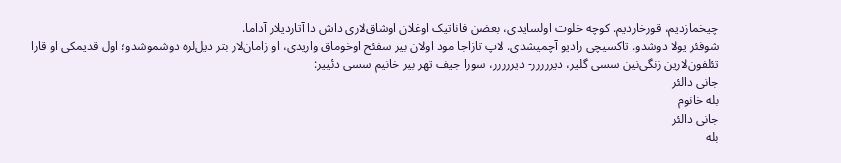چیخمازدیم، قورخاردیم. کوچه خلوت اولسایدی، بعضن فاناتیک اوغلان اوشاق‌لاری داش دا آتاردیلار آداما.
شوفئر یولا دوشدو. تاکسیچی رادیو آچمیشدی. لاپ تازاجا مود اولان بیر سفئح اوخوماق واریدی، او زامان‌لار بتر دیل‌لره دوشموشدو؛ اول قدیمکی او قارا تئلفون‌لارین زنگی‌نین سسی گلیر، دیررررر- دیررررر، سورا جیف تهر بیر خانیم سسی دئییر:
جانی دالئر
بله خانوم
جانی دالئر
بله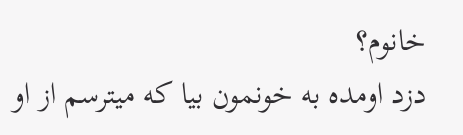خانوم؟
دزد اومده به خونمون بیا که میترسم از او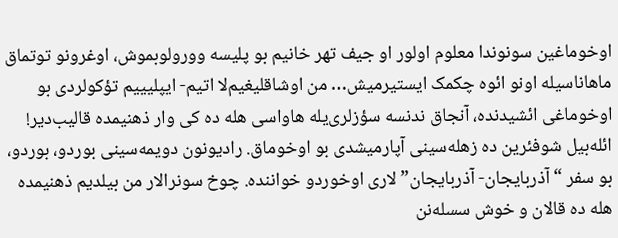اوخوماغین سونوندا معلوم اولور او جیف تهر خانیم بو پلیسه وورولوبموش، اوغرونو توتماق ماهاناسیله اونو ائوه چکمک ایستیرمیش… من اوشاقلیغیم‌لا اتیم- ایپلیییم تؤکولردی بو اوخوماغی ائشیدنده، آنجاق ندنسه سؤزلری‌یله هاواسی هله ده کی وار ذهنیمده قالیب‌دیر!
ائله‌بیل شوفئرین ده زهله‌سینی آپارمیشدی بو اوخوماق. رادیونون دویمه‌سینی بوردو، بوردو، بو سفر “آذربایجان- آذربایجان”لاری اوخوردو خواننده. چوخ سونرالار من بیلدیم ذهنیمده هله ده قالان و خوش سسله‌نن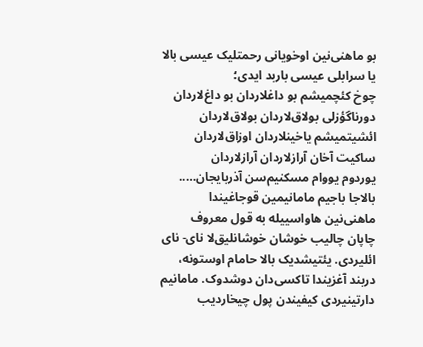بو ماهنی‌نین اوخویانی رحمتلیک عیسی بالا یا سرابلی عیسی باربد ایدی؛
چوخ کئچمیشم بو داغلاردان بو داغ‌لاردان
دورناگؤزلی بولاق‌لاردان بولاق‌لاردان
ائشیتمیشم یاخینلاردان اوزاق‌لاردان
ساکیت آخان آرازلاردان آرازلاردان
یوردوم یووام مسکنیم‌سن آذربایجان…..
بالاجا باجیم مامانیمین قوجاغیندا ماهنی‌نین هاواسییله به قول معروف چاپان چالیب خوشان خوشانلیق‌لا نای- نای ائلیردی. یئتیشدیک بالا حامام اوستونه، دربند آغزیندا تاکسی‌دان دوشدوک. مامانیم دارتینیردی کیفیندن پول چیخاردیب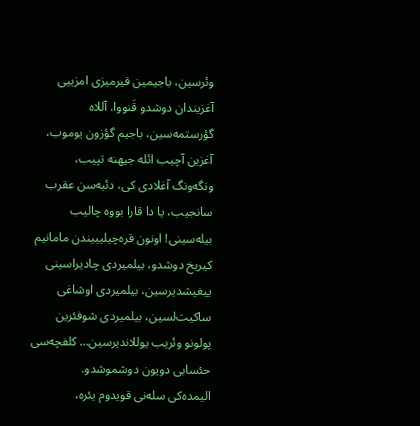وئرسین، باجیمین قیرمیزی امزییی آغزیندان دوشدو قَنووا. آللاه گؤرستمه‌سین، باجیم گؤزون یوموب، آغزین آچیب ائله جیهنه تپیب، ونگه‌ونگ آغلادی کی، دئیه‌سن عقرب سانجیب، یا دا قارا بووه چالیب بیله‌سینی! اونون قره‌چیلیییندن مامانیم کیریخ دوشدو، بیلمیردی چادیراسینی ییغیشدیرسین،‌ بیلمیردی اوشاغی ساکیت‌لسین، بیلمیردی شوفئرین پولونو وئریب یوللاندیرسین… کلفچه‌سی حئسابی دویون دوشموشدو.
الیمده‌کی سله‌نی قویدوم یئره،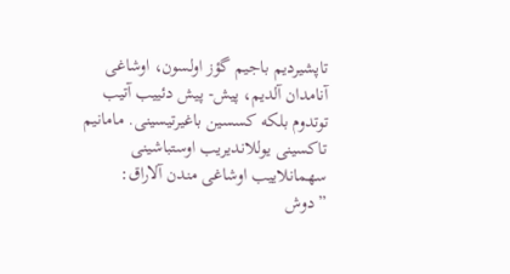تاپشیردیم باجیم گؤز اولسون، اوشاغی آنامدان آلدیم، پیش- پیش دئییب آتیب توتدوم بلکه کسسین باغیرتیسینی. مامانیم تاکسینی یوللاندیریب اوستباشینی سهمانلاییب اوشاغی مندن آلاراق: ”دوش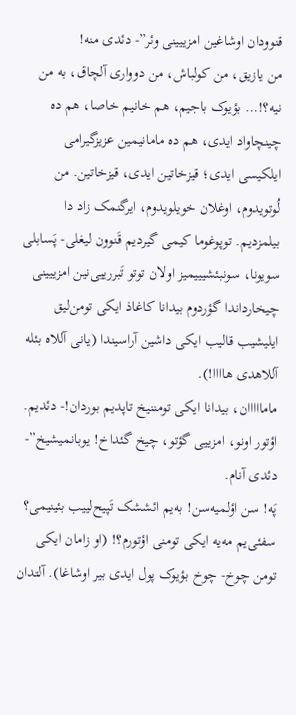قنوودان اوشاغین امزییینی وئر”- دئدی منه!
من یازیق، من کولباش، من دوواری آلچاق، به من نیه؟!… بؤیوک باجیم، هم خانیم خاصا، هم ده چینچاواد ایدی، هم ده مامانیمین عزیزگیرامی ایلکیسی ایدی؛ قیزخاتین ایدی، قیزخاتین. من لُوتویدوم، اوغلان خویلویدوم، ایرگنمک زاد دا بیلمزدیم. توپوغوما کیمی گیردیم قَنوون لیغلی- پَسابلی سویونا، سونبئشیییمیز اولان توتو تَبررییی‌نین امزییینی چیخارداندا گؤردوم بیدانا کاغاذ ایکی تومن‌لیق ایلیشیب قالیب ایکی داشین آراسیندا (یانی آللاه بئله آللاهدی هاااا!).
مامااااان، بیدانا ایکی تومننیخ تاپدیم بوردان!- دئدیم.
اؤتور اونو، امزییی گؤتو، چیخ گئداخ! یوبانمیشیخ”- دئدی آنام.
پَه! سن اؤلمیه‌سن! به‌یم ائششک تَپیح‌لییب بئینیمی؟ سفئی‌یم مه‌یه ایکی تومنی اؤتورم؟! (او زامان ایکی تومن چوخ- چوخ بؤیوک پول ایدی بیر اوشاغا). آلتدان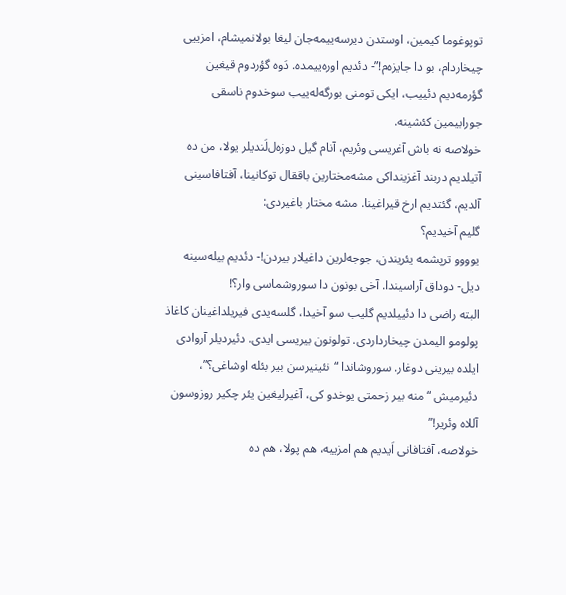توپوغوما کیمین، اوستدن دیرسه‌ییمه‌جان لیغا بولانمیشام، امزییی چیخاردام، بو دا جایزه‌م!”- دئدیم اوره‌ییمد‌ه. دَوه گؤردوم قیغین گؤرمه‌دیم دئییب، ایکی تومنی بورگه‌له‌ییب سوخدوم ناسقی جورابیمین کئشینه.
خولاصه نه باش آغریسی وئریم، آنام گیل دوزه‌ل‌لَندیلر یولا، من ده آتیلدیم دربند آغزینداکی مشه‌مختارین باققال توکانینا، آفتافاسینی آلدیم، گئتدیم ارخ قیراغینا. مشه مختار باغیردی:
گلیم آخیدیم؟
یوووو ترپشمه یئریندن، جوجه‌لرین داغیلار بیردن!- دئدیم بیله‌سینه دیل- دوداق آراسیندا. آخی بونون دا سوروشماسی وار؟!
البته راضی دا دئییلدیم گلیب سو آخیدا، گلسه‌یدی فیریلداغینان کاغاذ پولومو الیمدن چیخارداردی. تولونون بیریسی ایدی. دئیردیلر آروادی ایلده بیرینی دوغار. سوروشاندا “نئینیرسن بیر بئله اوشاغی؟”، دئیرمیش “منه بیر زحمتی یوخدو کی، آغیرلیغین یئر چکیر روزوسون آللاه وئریر!”
خولاصه، آفتافانی اَیدیم هم امزییه،‌ هم پولا، هم ده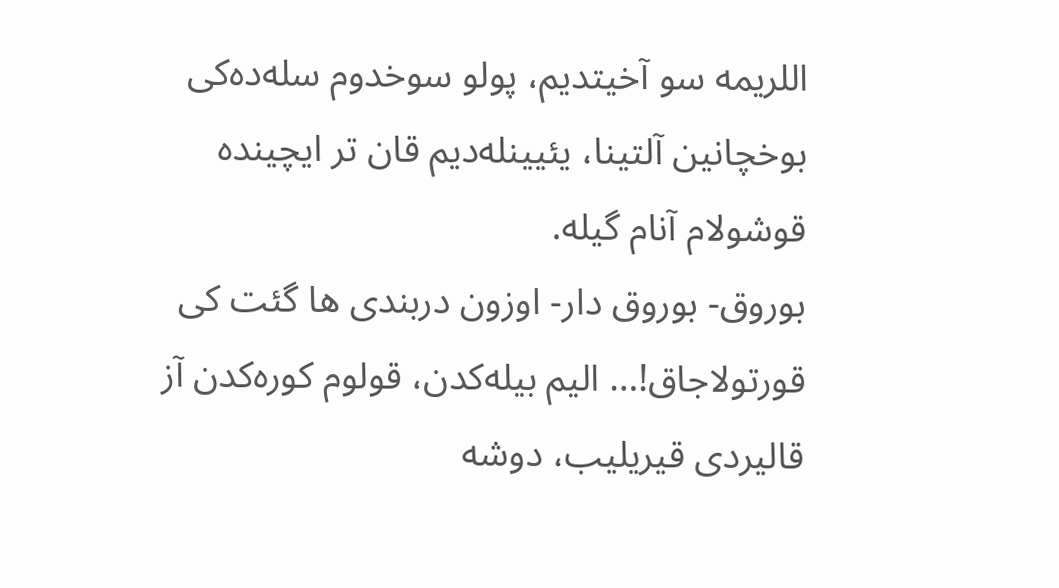اللریمه سو آخیتدیم، پولو سوخدوم سله‌ده‌کی بوخچانین آلتینا، یئیینله‌دیم قان تر ایچینده قوشولام آنام گیله.
بوروق- بوروق دار- اوزون دربندی ها گئت کی قورتولاجاق!… الیم بیله‌کدن، قولوم کوره‌کدن آز قالیردی قیریلیب، دوشه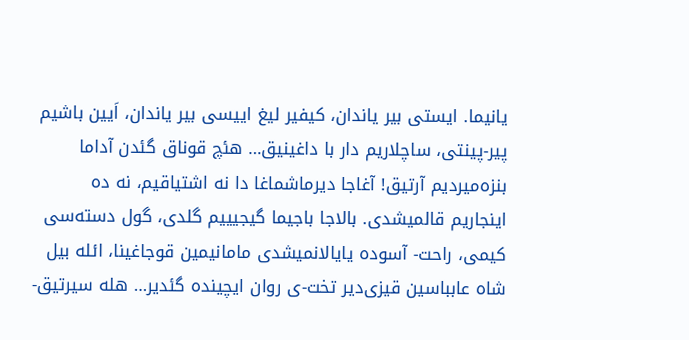یانیما. ایستی بیر یاندان، کیفیر لیغ اییسی بیر یاندان، اَیین باشیم پیر-پینتی، ساچلاریم دار با داغینیق… هئچ قوناق گئدن آداما بنزه‌میردیم آرتیق! آغاجا دیرماشماغا دا نه اشتیاقیم، نه ده اینجاریم قالمیشدی. بالاجا باجیما گیجیییم گلدی، گول دسته‌سی کیمی، راحت- آسوده یایالانمیشدی مامانیمین قوجاغینا، ائله بیل شاه عابباسین قیزی‌دیر تخت-ی روان ایچینده گئدیر… هله سیرتیق-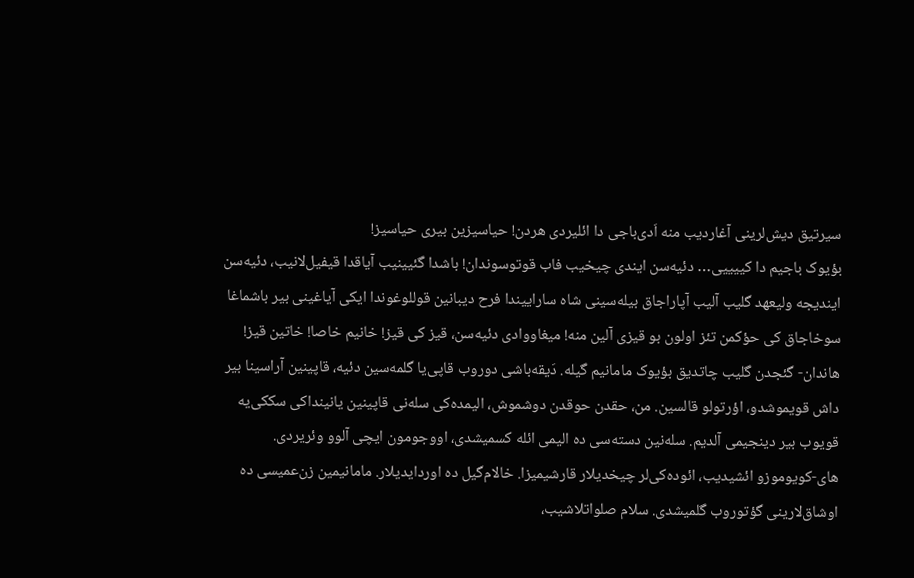سیرتیق دیش‌لرینی آغاردیب منه اَدی‌باجی دا ائلیردی هردن! حیاسیزین بیری حیاسیز!
بؤیوک باجیم دا کییییی… دئیه‌سن ایندی چیخیب فاب قوتوسوندان! باشدا گئیینیب آیاقدا قیفیل‌لانیب، دئیه‌سن ایندیجه ولیعهد گلیب آلیب آپاراجاق بیله‌سینی شاه ساراییندا فرح دیبانین قوللوغوندا ایکی آیاغینی بیر باشماغا سوخاجاق کی حؤکمن تئز اولون بو قیزی آلین منه! میغاووادی دئیه‌سن، قیز کی قیز! خانیم خاصا! خاتین قیز!
هاندان- گئجدن گلیب چاتدیق بؤیوک مامانیم گیله. دَیقه‌باشی دوروب قاپی‌یا گلمه‌سین دئیه، قاپینین آراسینا بیر داش قویموشدو، اؤرتولو قالسین. من، حقدن حوقدن دوشموش، الیمده‌کی سله‌نی قاپینین یانینداکی سککی‌یه قویوب بیر دینجیمی آلدیم. سله‌نین دسته‌سی ده الیمی ائله کسمیشدی، اووجومون ایچی آلوو وئریردی.
های‌-کویوموزو ائشیدیب، ائوده‌کی‌لر چیخدیلار قارشیمیزا. خالام‌گیل ده اوردایدیلار. مامانیمین زن‌عمیسی‌ ده اوشاق‌لارینی گؤتوروب گلمیشدی. سلام صلواتلاشیب،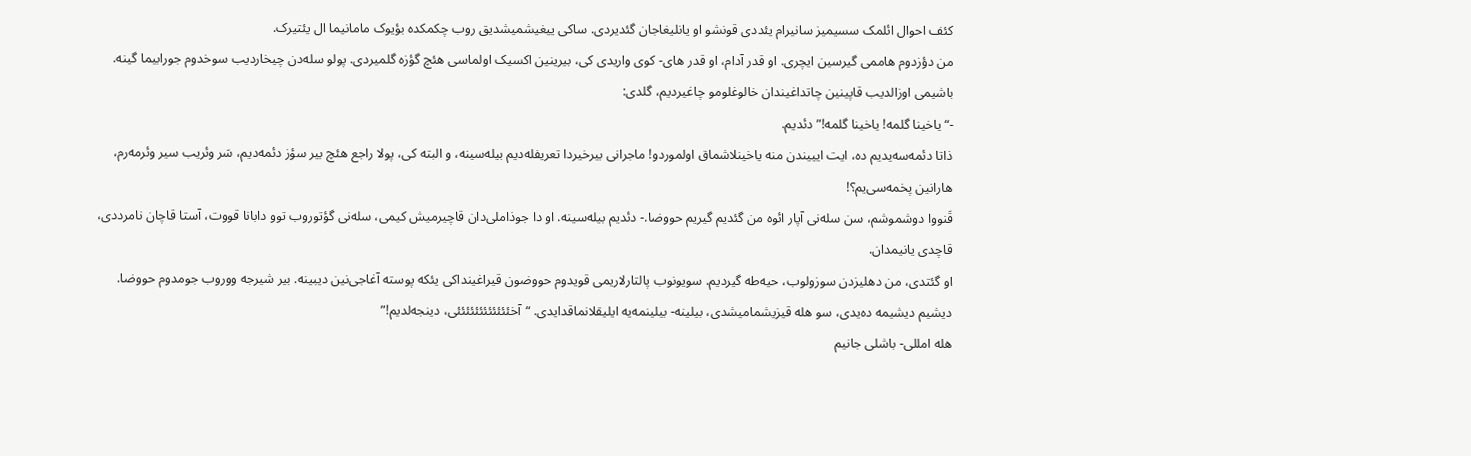کئف احوال ائلمک سسیمیز سانیرام یئددی‌ قونشو او یانلیغاجان گئدیردی. ساکی ییغیشمیشدیق روب چکمکده بؤیوک مامانیما ال یئتیرک.
من دؤزدوم هاممی گیرسین ایچری. او قدر آدام، او قدر های- کوی واریدی کی، بیرینین اکسیک اولماسی هئچ گؤزه گلمیردی. پولو سله‌دن چیخاردیب سوخدوم جورابیما گینه. باشیمی اوزالدیب قاپینین چاتداغیندان خالوغلومو چاغیردیم، گلدی:
-“یاخینا گلمه! یاخینا گلمه!” دئدیم.
ذاتا دئمه‌سه‌یدیم ده، ایت ایییندن منه یاخینلاشماق اولموردو! ماجرانی بیرخیردا تعریفله‌دیم بیله‌سینه، و البته کی، ‌پولا راجع هئچ بیر سؤز دئمه‌دیم، سَر وئریب سیر وئرمه‌رم، هارانین پخمه‌سی‌یم؟!
قَنووا دوشموشم، سن سله‌نی آپار ائوه من گئدیم گیریم حووضا.- دئدیم بیله‌سینه. او دا جوذاملی‌دان قاچیرمیش کیمی، سله‌نی گؤتوروب توو دابانا قووت، آستا قاچان نامرددی، قاچدی یانیمدان.
او گئتدی، من دهلیزدن سوزولوب، حیه‌طه گیردیم. سویونوب پالتارلاریمی قویدوم حووضون قیراغینداکی یئکه پوسته آغاجی‌نین دیبینه. بیر شیرجه ووروب جومدوم حووضا. دیشیم دیشیمه ده‌یدی، سو هله قیزیشمامیشدی، بیلینه- بیلینمه‌یه ایلیقلانماقدایدی. “آخئئئئئئئئئئئئی، دینجه‌لدیم!”
هله امللی- باشلی جانیم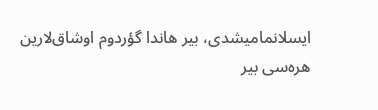ایسلانمامیشدی، بیر هاندا گؤردوم اوشاق‌لارین هره‌سی بیر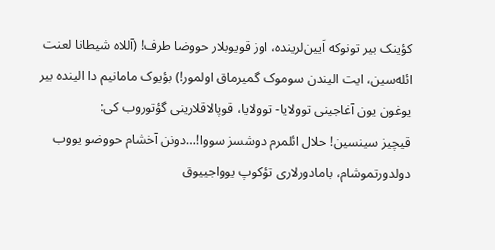کؤینک بیر تونوکه اَیین‌لرینده، اوز قویوبلار حووضا طرف! (آللاه شیطانا لعنت ائله‌سین، ایت الیندن سوموک گمیرماق اولمور!) بؤیوک مامانیم دا الینده بیر یوغون یون آغاجینی توولایا- توولایا، قوپالاقلارینی گؤتوروب کی:
قیچیز سینسین! حلال ائلمرم دوشسز سووا!…دونن آخشام حووضو یووب دولدورتموشام، بامادورلاری تؤکوپ یوواجییوق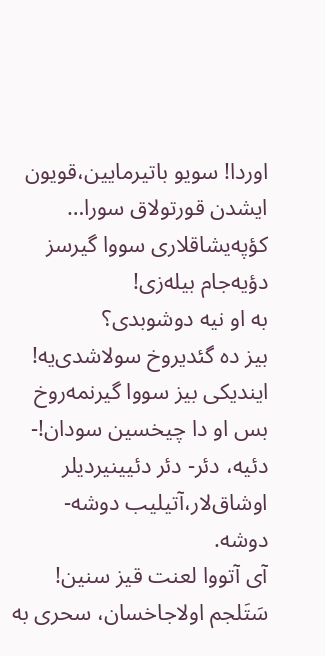اوردا! سویو باتیرمایین،قویون ایشدن قورتولاق سورا… کؤپه‌یشاقلاری سووا گیرسز دؤیه‌جام بیله‌زی!
به او نیه دوشوبدی؟
بیز ده گئدیروخ سولاشدی‌یه!
ایندیکی بیز سووا گیرنمه‌روخ بس او دا چیخسین سودان!- دئیه، دئر- دئر دئیینیردیلر اوشاق‌لار،آتیلیب دوشه- دوشه.
آی آتووا لعنت قیز سنین! سَتَلجم اولاجاخسان، سحری به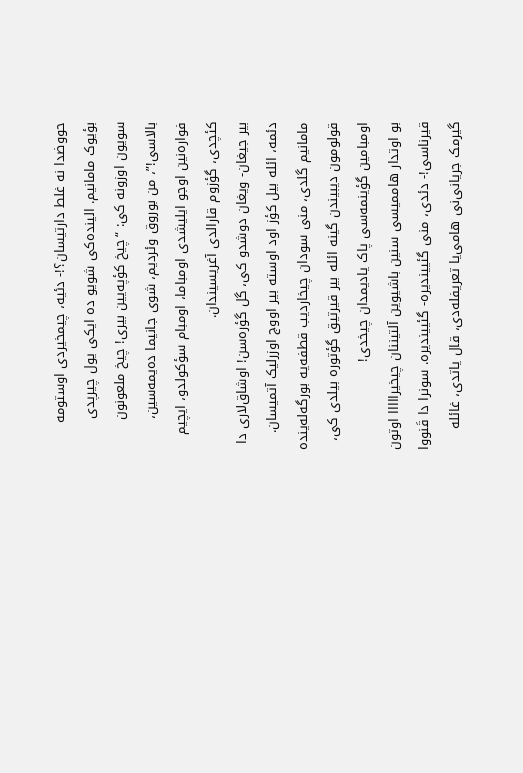حووضدا نه غلط دارتیسان؟!- دئیه، چیمخیردی اوستومه بؤیوک مامانیم. الینده‌کی شویو ده ایکی یول چیرپدی سویون اوزونه کی: “چیخ کؤپه‌یین بیری! چیخ ملعونون بالاسی!”، من بوروق وئردیم، شوی جانیما ده‌یمه‌سین، فواره‌نین اوجو ایلیشدی اومباما، اومبام سؤکولدو، ایچیم کئچدی، گؤزوم قارالدی آغریسیندان.
بیر جیغان- ویغان دوشدو کی، گل گؤره‌سن! اوشاق‌لاری دا دئمه، ائله بیل کؤز اود اوسته بیر اووج اوزرلیک آتمیسان. مامانیم گلدی، منی سودان چیخاردیب قطفه‌یه بورگه‌له‌ینده قولومون دیبیندن گینه ائله بیر قیرتیق گؤتوره بیلدی کی، اومبامین گؤینمه‌سی پاک یادیمدان چیخدی!
بو اوتدار هاممیسی سنین باشیوین آلتیننان چیخیرااااا اوتون قیرناسی!- دئدی، منی گئییندیره- گئییندیره. سونرا دا قَنووا گیرمک جریانی‌نی هامی‌یا تعریفله‌دی، قال یاتدی، غائله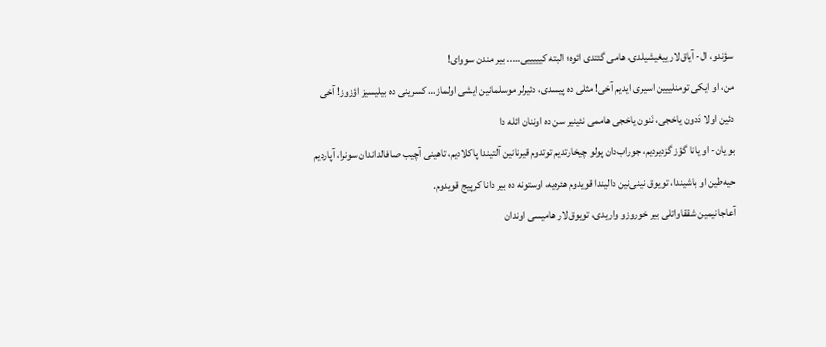سؤندو، ال- آیاق‌لار ییغیشیلدی، هامی گئتدی ائوه؛ البته کیییییی….. بیر مندن سووای!
من، او ایکی تومنلییین اسیری ایدیم آخی! مثلی ده پیسدی، دئیرلر موسلمانین ایشی اولماز… کسرینی ده بیلیسیز اؤزوز! آخی دئین اولا دَدون یاخجی، نَنون یاخجی هاممی نئینیر سن ده اوننان ائله دا
بو یان- او یانا گؤز گزدیردیم، جوراب‌دان پولو چیخارتدیم توتدوم قیرنانین آلتیندا پاکلادیم، تاهینی آچیب صافالداندان سونرا، آپاردیم حیه‌طین او باشیندا، تویوق نینی‌نین دالیندا قویدوم هئره‌یه، اوستونه ده بیر دانا کرپیج قویدوم.
آعاجانیمین شققاواتلی بیر خوروزو واریدی، تویوق‌لار هامیسی اوندان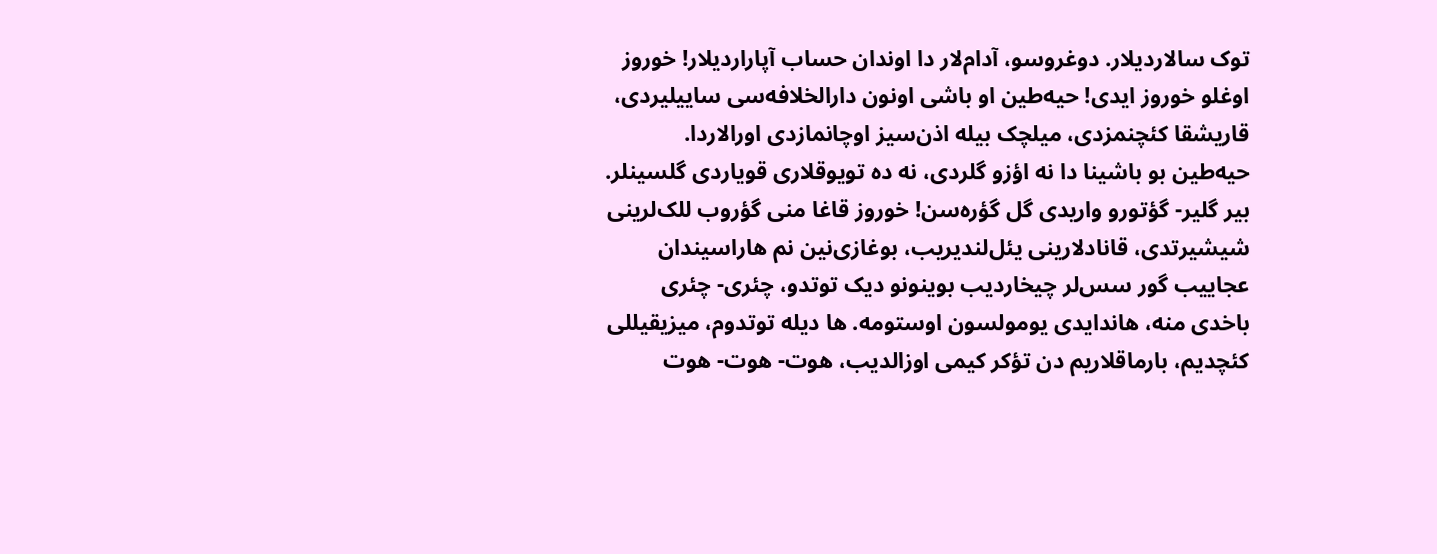توک سالاردیلار. دوغروسو، آدام‌لار دا اوندان حساب آپاراردیلار! خوروز اوغلو خوروز ایدی! حیه‌طین او باشی اونون دارالخلافه‌سی ساییلیردی، قاریشقا کئچنمزدی، میلچک بیله اذن‌سیز اوچانمازدی اورالاردا. حیه‌طین بو باشینا دا نه اؤزو گلردی، نه ده تویوقلاری قویاردی گلسینلر. بیر گلیر- گؤتورو واریدی گل گؤره‌سن! خوروز قاغا منی گؤروب للک‌لرینی شیشیرتدی، قانادلارینی یئل‌لندیریب، بوغازی‌نین نم هاراسیندان عجاییب گور سس‌لر چیخاردیب بوینونو دیک توتدو، چئری- چئری باخدی منه، هاندایدی یومولسون اوستومه. ها دیله توتدوم، میزیقیللی کئچدیم، بارماقلاریم دن تؤکر کیمی اوزالدیب، هوت- هوت- هوت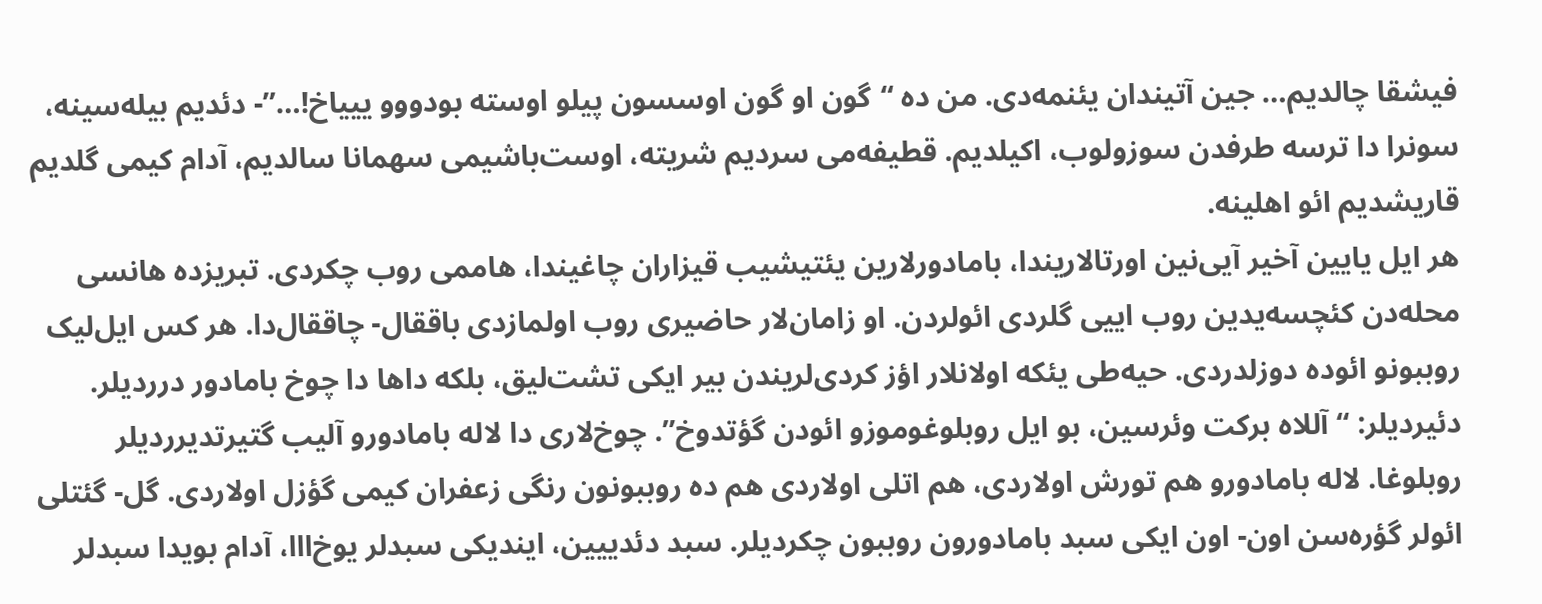فیشقا چالدیم… جین آتیندان یئنمه‌دی. من ده “گون او گون اوسسون پیلو اوسته بودووو یییاخ!…”- دئدیم بیله‌سینه، سونرا دا ترسه طرفدن سوزولوب، اکیلدیم. قطیفه‌می سردیم شریته، اوست‌باشیمی سهمانا سالدیم، آدام کیمی گلدیم قاریشدیم ائو اهلینه.
هر ایل یایین آخیر آیی‌نین اورتالاریندا، بامادورلارین یئتیشیب قیزاران چاغیندا، هاممی روب چکردی. تبریزده هانسی محله‌دن کئچسه‌یدین روب اییی گلردی ائولردن. او زامان‌لار حاضیری روب اولمازدی باققال- چاققال‌دا. هر کس ایل‌لیک روببونو ائوده دوزلدردی. حیه‌طی یئکه اولانلار اؤز کردی‌لریندن بیر ایکی تشت‌لیق، بلکه داها دا چوخ بامادور درردیلر. دئیردیلر: “آللاه برکت وئرسین، بو ایل روبلوغوموزو ائودن گؤتدوخ”. چوخ‌لاری دا لاله بامادورو آلیب گتیرتدیرردیلر روبلوغا. لاله بامادورو هم تورش اولاردی، هم اتلی اولاردی هم ده روببونون رنگی زعفران کیمی گؤزل اولاردی. گل- گئتلی ائولر گؤره‌سن اون- اون ایکی سبد بامادورون روببون چکردیلر. سبد دئدییین، ایندیکی سبدلر یوخ‌ااا، آدام بویدا سبدلر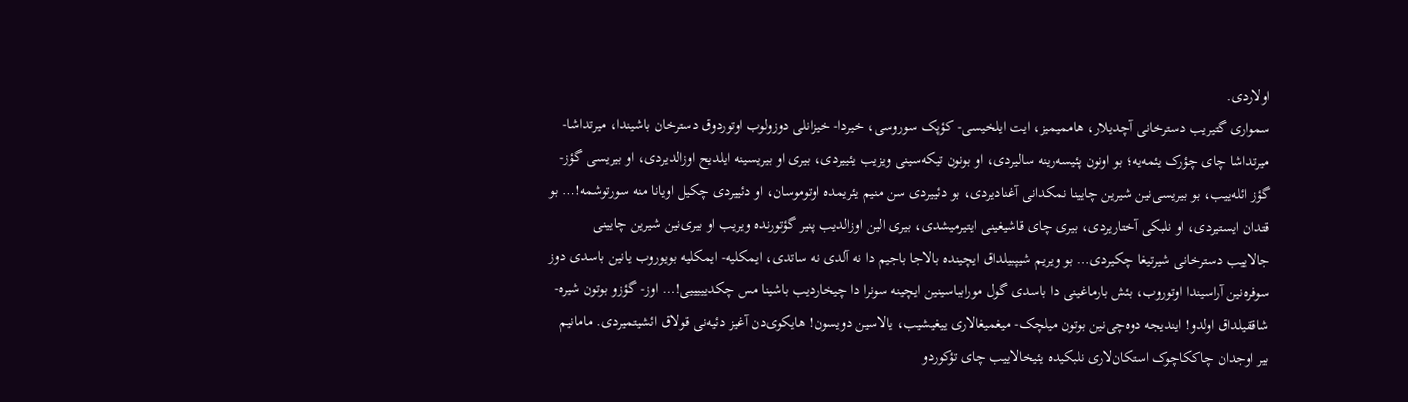اولاردی.
سمواری گتیریب دسترخانی آچدیلار، هاممیمیز، ‌ایت ایلخیسی- کؤپک سوروسی، خیردا- خیزانلی دوزولوب اوتوردوق دسترخان باشیندا، میرتداشا- میرتداشا چای چؤرک یئمه‌یه؛ بو اونون پئیسه‌رینه سالیردی، او بونون تیکه‌سینی ویزیب یئییردی، بیری او بیریسینه ایلدیح اوزالدیردی، او بیریسی گؤز- گؤز ائله‌ییب، بو بیریسی‌نین شیرین چایینا نمکدانی آغنادیردی، بو دئییردی سن منیم یئریمده اوتوموسان، او دئییردی چکیل اویانا منه سورتوشمه!… بو قتدان ایستیردی، او نلبکی آختاریردی، بیری چای قاشیغینی ایتیرمیشدی، بیری الین اوزالدیب پنیر گؤتورنده ویریب او بیری‌نین شیرین چایینی جالاییب دسترخانی شیرتیغا چکیردی… بو ویریم شیپبیلداق ایچینده بالاجا باجیم دا نه آلدی نه ساتدی، ایمکلیه- ایمکلیه بویوروب یانین باسدی دوز سوفره‌نین آراسیندا اوتوروب، بئش بارماغینی دا باسدی گول مورابباسینین ایچینه سونرا دا چیخاردیب باشینا مس چکدیییییی!… اوز- گؤزو بوتون شیره- شاققیلداق اولدو! ایندیجه دوه‌چی‌نین بوتون میلچک- میغمیغالاری ییغیشیب، یالاسین دویسون! هایکوی‌دن آغیز دئیه‌نی قولاق ائشیتمیردی. مامانیم بیر اوجدان چاککاچوک استکان‌لاری نلبکیده یئیخالاییب چای تؤکوردو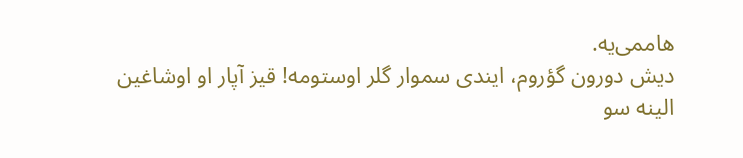هاممی‌یه.
دیش دورون گؤروم، ایندی سموار گلر اوستومه! قیز آپار او اوشاغین الینه سو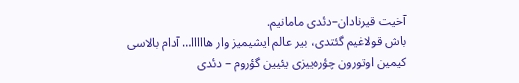آخیت قیرنادان–دئدی مامانیم.
باش قولاغیم گئتدی، بیر عالم ایشیمیز وار هااااا… آدام بالاسی کیمین اوتورون چؤره‌ییزی یئیین گؤروم – دئدی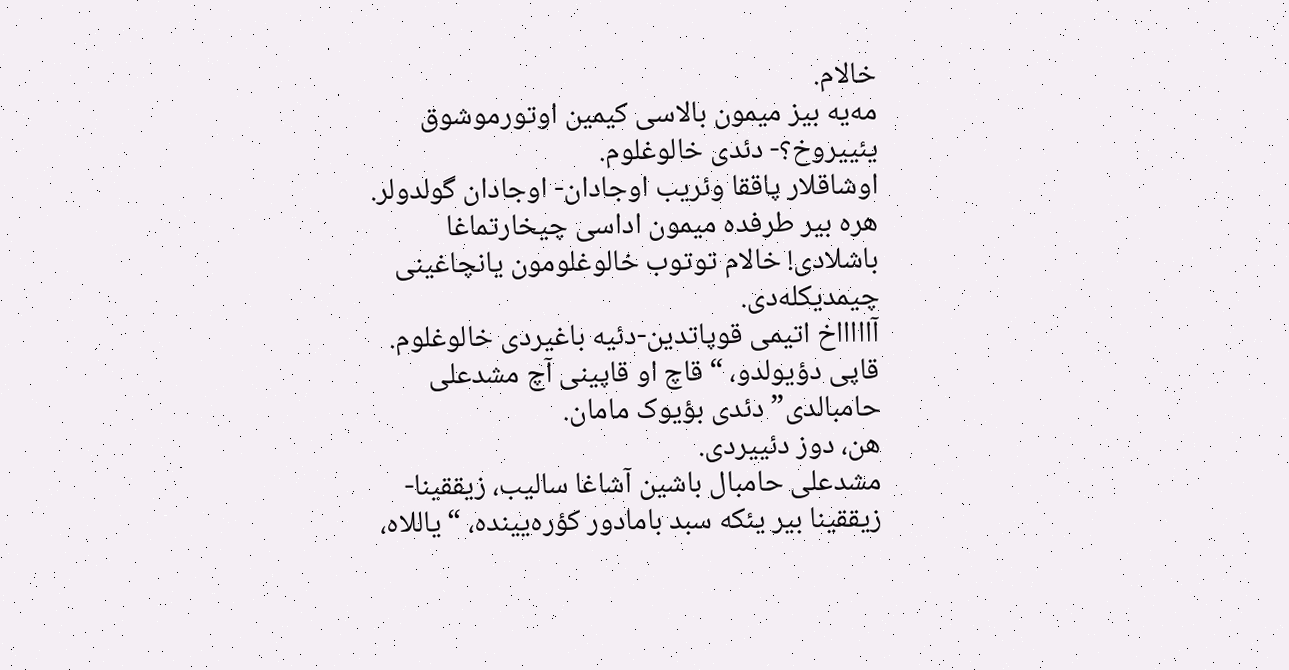خالام.
مه‌یه بیز میمون بالاسی کیمین اوتورموشوق یئییروخ؟- دئدی خالوغلوم.
اوشاقلار پاققا وئریب اوجادان- اوجادان گولدولر. هره بیر طرفده میمون اداسی چیخارتماغا باشلادی! خالام توتوب خالوغلومون یانچاغینی چیمدیکله‌دی.
آاااااخ اتیمی قوپاتدین-دئیه باغیردی خالوغلوم.
قاپی دؤیولدو، “قاچ او قاپینی آچ مشدعلی حامبالدی” دئدی بؤیوک مامان.
هن، دوز دئییردی.
مشدعلی حامبال باشین آشاغا سالیب، زیققینا- زیققینا بیر یئکه سبد بامادور کؤره‌یینده، “یاللاه،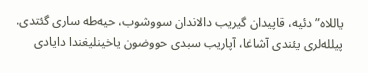یاللاه” دئیه، قاپیدان گیریب دالاندان سووشوب، حیه‌طه ساری گئتدی. پیلله‌لری یئندی آشاغا، آپاریب سبدی حووضون یاخینلیغندا دایادی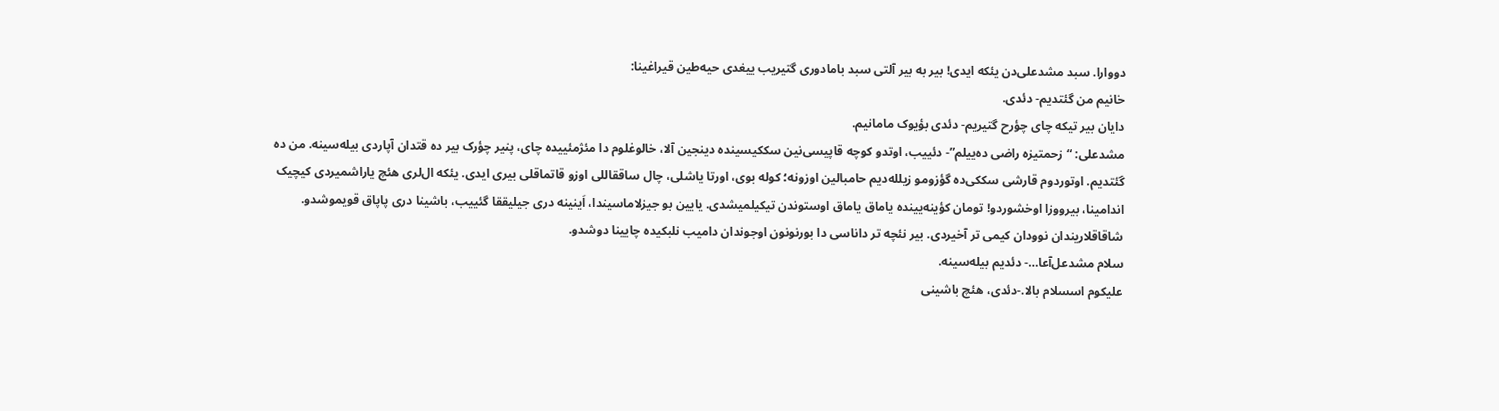دووارا. سبد مشدعلی‌دن یئکه ایدی! بیر به بیر آلتی سبد بامادوری گتیریب ییغدی حیه‌طین قیراغینا:
خانیم من گئتدیم- دئدی.
دایان بیر تیکه چای چؤرح گتیریم- دئدی بؤیوک مامانیم.
مشدعلی: “زحمتیزه راضی ده‌ییلم”- دئییب، اوتدو کوچه قاپیسی‌نین سککیسینده دینجین آلا، خالوغلوم دا مئژمئییده چای، پنیر چؤرک بیر ده قتدان آپاردی بیله‌سینه. من ده گئتدیم. اوتوردوم قارشی سککی‌ده گؤزومو زیلله‌دیم حامبالین اوزونه؛ کوله بوی، اورتا یاشلی، چال ساققاللی اوزو قاتماقلی بیری ایدی. یئکه ال‌لری هئچ یاراشمیردی کیچیک اندامینا، بیرووزا اوخشوردو! تومان کؤینه‌یینده یاماق یاماق اوستوندن تیکیلمیشدی. یایین بو جیزلاماسیندا، اَینینه دری جیلیققا گئییب، باشینا دری پاپاق قویموشدو. شاقاقلاریندان نوودان کیمی تر آخیردی. بیر نئچه تر داناسی دا بورنونون اوجوندان دامیب نلبکیده چایینا دوشدو.
سلام مشدعل‌آعا…- دئدیم بیله‌سینه.
علیکوم اسسلام بالا.-دئدی، هئچ باشینی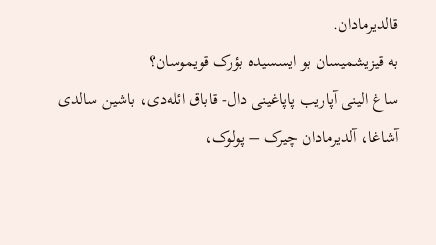قالدیرمادان.
به قیزیشمیسان بو ایسسیده بؤرک قویموسان؟
ساغ الینی آپاریب پاپاغینی دال- قاباق ائله‌دی، باشین سالدی آشاغا، آلدیرمادان چیرک – پولوک،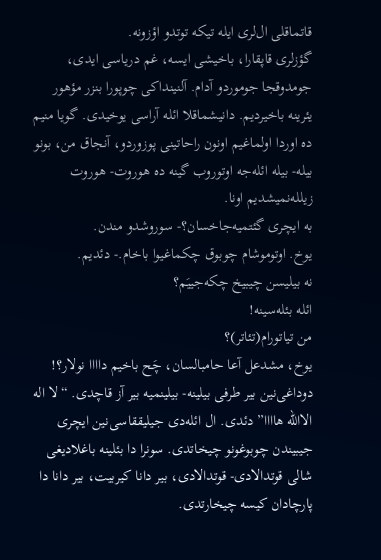قاتماقلی ال‌لری ایله تیکه توتدو اؤزونه.
گؤزلری قاپقارا، باخیشی ایسه، غم دریاسی ایدی، جومدوقجا جوموردو آدام. آلنینداکی چوپورا بنزر مؤهور یئرینه باخیردیم. دانیشماقلا ائله آراسی یوخیدی. گویا منیم ده اوردا اولماغیم اونون راحاتینی پوزوردو، آنجاق من، بونو بیله- بیله ائله‌جه اوتوروب گینه ده هوروت- هوروت زیلله‌نمیشدیم اونا.
به ایچری گئتمیه‌جاخسان؟- سوروشدو مندن.
یوخ. اوتوموشام چوبوق چکماغیوا باخام.- دئدیم.
نه بیلیسن چیبیخ چکه‌جییَم؟
ائله بئله‌سینه!
من تیاتورام(تئاتر)؟
یوخ، مشدعل آعا حامبالسان، چَح باخیم داااا نولار؟!
دوداغی‌نین بیر طرفی بیلینه- بیلینمیه بیر آز قاچدی. “لا اله الاالله هاااا” دئدی. ال ائله‌دی جیلیققاسی‌نین ایچری جیبیندن چوبوغونو چیخاتدی. سونرا دا بئلینه باغلادیغی شالی قوتدالادی- قوتدالادی، بیر دانا کیربیت، بیر دانا دا پارچادان کیسه چیخارتدی.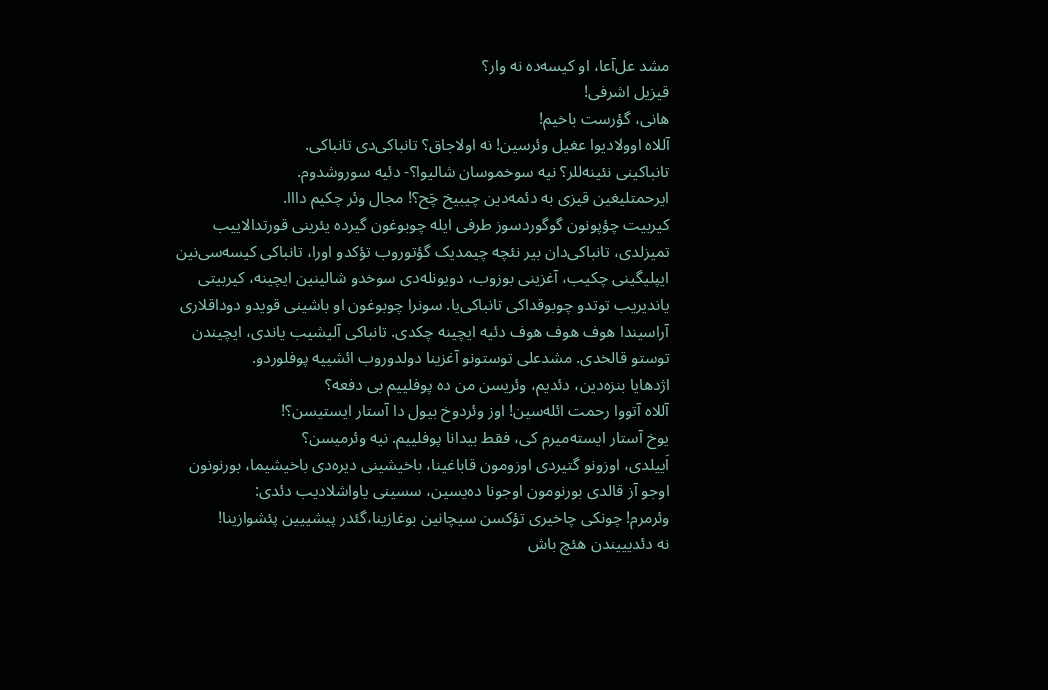مشد عل‌آعا، او کیسه‌ده نه وار؟
قیزیل اشرفی!
هانی، گؤرست باخیم!
آللاه اوولادیوا عغیل وئرسین! نه اولاجاق؟ تانباکی‌دی تانباکی.
تانباکینی نئینه‌للر؟ نیه سوخموسان شالیوا؟- دئیه سوروشدوم.
ایرحمتلیغین قیزی به دئمه‌دین چیبیخ چَح؟! مجال وئر چکیم دااا.
کیربیت چؤپونون گوگوردسوز طرفی ایله چوبوغون گیرده یئرینی قورتدالاییب تمیزلدی، تانباکی‌دان بیر نئچه چیمدیک گؤتوروب تؤکدو اورا، تانباکی کیسه‌سی‌نین ایپلیگینی چکیب، آغزینی بوزوب، دویونله‌دی سوخدو شالینین ایچینه، کیربیتی یاندیریب توتدو چوبوقداکی تانباکی‌یا. سونرا چوبوغون او باشینی قویدو دوداقلاری آراسیندا هوف هوف هوف دئیه ایچینه چکدی. تانباکی آلیشیب یاندی، ایچیندن توستو قالخدی. مشدعلی توستونو آغزینا دولدوروب ائشییه پوفلوردو.
اژدهایا بنزه‌دین، دئدیم، وئریسن من ده پوفلییم بی دفعه؟
آللاه آتووا رحمت ائله‌سین! اوز وئردوخ بیول دا آستار ایستیسن؟!
یوخ آستار ایسته‌میرم کی، فقط بیدانا پوفلییم. نیه وئرمیسن؟
اَییلدی، اوزونو گتیردی اوزومون قاباغینا، باخیشینی دیره‌دی باخیشیما، بورنونون اوجو آز قالدی بورنومون اوجونا ده‌یسین، سسینی یاواشلادیب دئدی:
وئرمرم! چونکی چاخیری تؤکسن سیچانین بوغازینا،گئدر پیشییین پئشوازینا!
نه دئدیییندن هئچ باش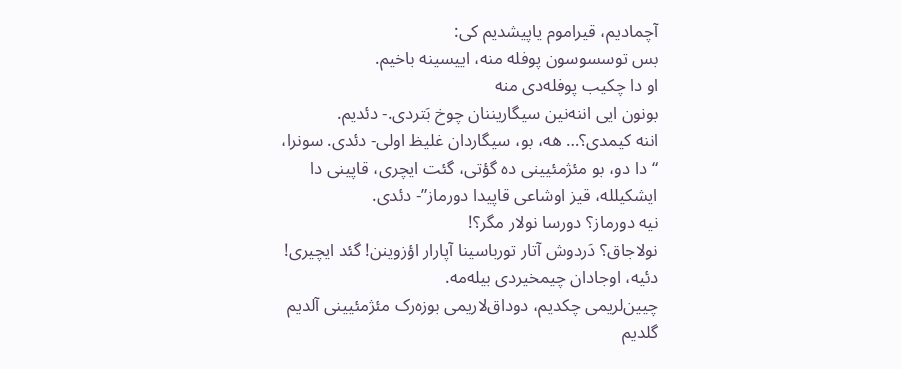آچمادیم، قیراموم یاپیشدیم کی:
بس توسسوسون پوفله منه، اییسینه باخیم.
او دا چکیب پوفله‌دی منه
بونون ایی اننه‌نین سیگاریننان چوخ بَتردی.- دئدیم.
اننه کیمدی؟… هه، بو، سیگاردان غلیظ اولی- دئدی. سونرا، “دا دو، بو مئژمئیینی ده گؤتی، گئت ایچری، قاپینی دا ایشکیلله، قیز اوشاعی قاپیدا دورماز”- دئدی.
نیه دورماز؟ دورسا نولار مگر؟!
نولاجاق؟ دَردوش آتار تورباسینا آپارار اؤزوینن! گئد ایچیری! دئیه، اوجادان چیمخیردی بیله‌مه.
چیین‌لریمی چکدیم، دوداق‌لاریمی بوزه‌رک مئژمئیینی آلدیم گلدیم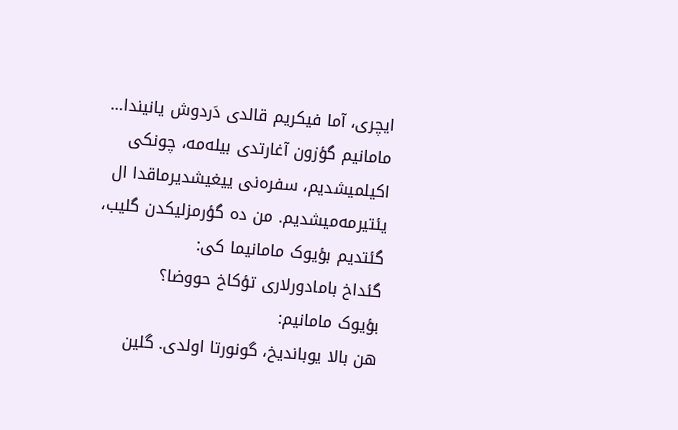ایچری، آما فیکریم قالدی دَردوش یانیندا… مامانیم گؤزون آغارتدی بیله‌مه، چونکی اکیلمیشدیم، سفره‌نی ییغیشدیرماقدا ال یئتیرمه‌میشدیم. من ده گؤرمزلیکدن گلیب، گئتدیم بؤیوک مامانیما کی:
گئداخ بامادورلاری تؤکاخ حووضا؟
بؤیوک مامانیم:
هن بالا یوباندیخ، گونورتا اولدی. گلین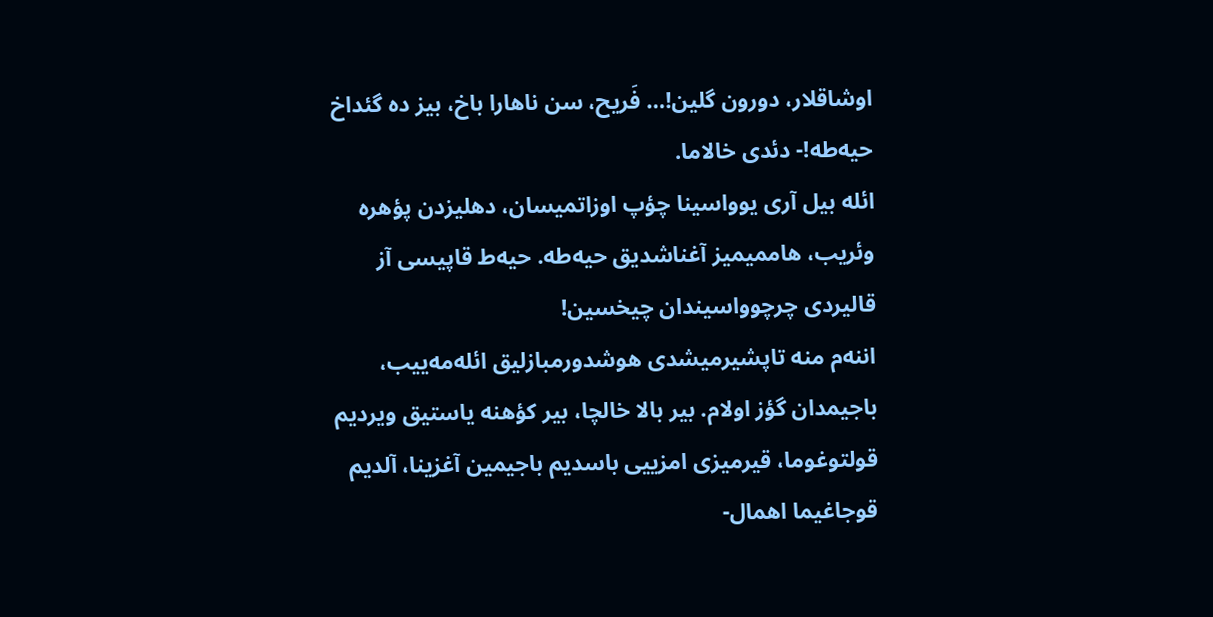اوشاقلار، دورون گلین!… فَریح، سن ناهارا باخ، بیز ده گئداخ حیه‌طه!- دئدی خالاما.
ائله بیل آری یوواسینا چؤپ اوزاتمیسان، دهلیزدن پؤهره وئریب، هاممیمیز آغناشدیق حیه‌طه. حیه‌ط قاپیسی آز قالیردی چرچوواسیندان چیخسین!
اننه‌م منه تاپشیرمیشدی هوشدورمبازلیق ائله‌مه‌ییب، باجیمدان گؤز اولام. بیر بالا خالچا، بیر کؤهنه یاستیق ویردیم قولتوغوما، قیرمیزی امزییی باسدیم باجیمین آغزینا، آلدیم قوجاغیما اهمال-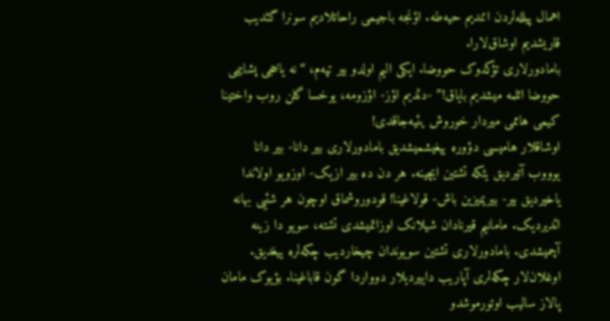اهمال پیلله‌لردن ائندیم حیه‌طه. اؤنجه باجیمی راحاتلادیم سونرا گئدیب قاریشدیم اوشاق‌لارا.
بامادورلاری تؤکدوک حووضا. ایکی الیم اولدو بیر تپه‌م، “نه یاخجی پشابیمی حووضا ائلمه میشدیم بایاق!” -دئدیم اؤز- اؤزومه، یوخسا گلن روب واختینا کیمی هاممی میردار خوروش یئیه‌جاقدی!
اوشاقلار هامیسی دؤوره ییغیشمیشدیق بامادورلاری بیر دانا- بیر دانا یوووب آتیردیق یئکه تشتین ایچینه. هر دن ده بیر ازیک- اوزویو اولاندا یاخیردیق بیر- بیریمیزین باش- قولاغینا! قودوروشماق اوچون هر شئیی بهانه ائدیردیک. مامانیم قیرنادان شیلانک اوزاتمیشدی تشته، سویو دا زینه آچمیشدی. بامادورلاری تشتین سویوندان چیخاردیب چکه‌لره ییغدیق. اوغلان‌لار چکه‌لری آپاریب داییردیلار دوواردا گون قاباغینا. بؤیوک مامان پالاز سالیب اوتورموشدو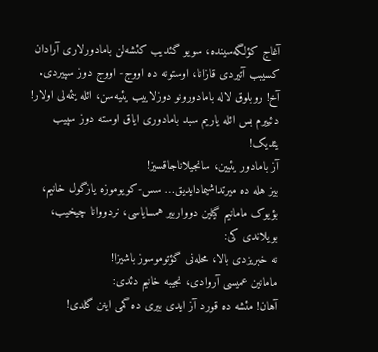آغاج کؤلگه‌سینده، سویو گئدیب کئشه‌لن بامادورلاری آرادان کسیبب آتیردی قازانا، اوستونه ده اووج- اووج دوز سپیردی. آخ! روبلوق لاله بامادورونو دوزلاییب یئیه‌سن، ائله یئمه‌لی اولار! دئییرم بس ائله یاریم سبد بامادوری ایاق اوسته دوز سپیب یئدیک!
آز بامادور یئیین، سانجیلاناجاقسیز!
بیز هله ده میرتداشیمادایدیق… سس-کویوموزه یازگول خانیم، بؤیوک مامانیم گیلین دوواربیر همسایاسی، نردووانا چیخیب، بویلاندی کی:
نه خبریزدی بالا، محله‌نی گؤتوموسوز باشیزا!
مامانین عمیسی آروادی، نجیبه خانیم دئدی:
آهان! مئشه ده قورد آز ایدی بیری ده گمی اینن گلدی!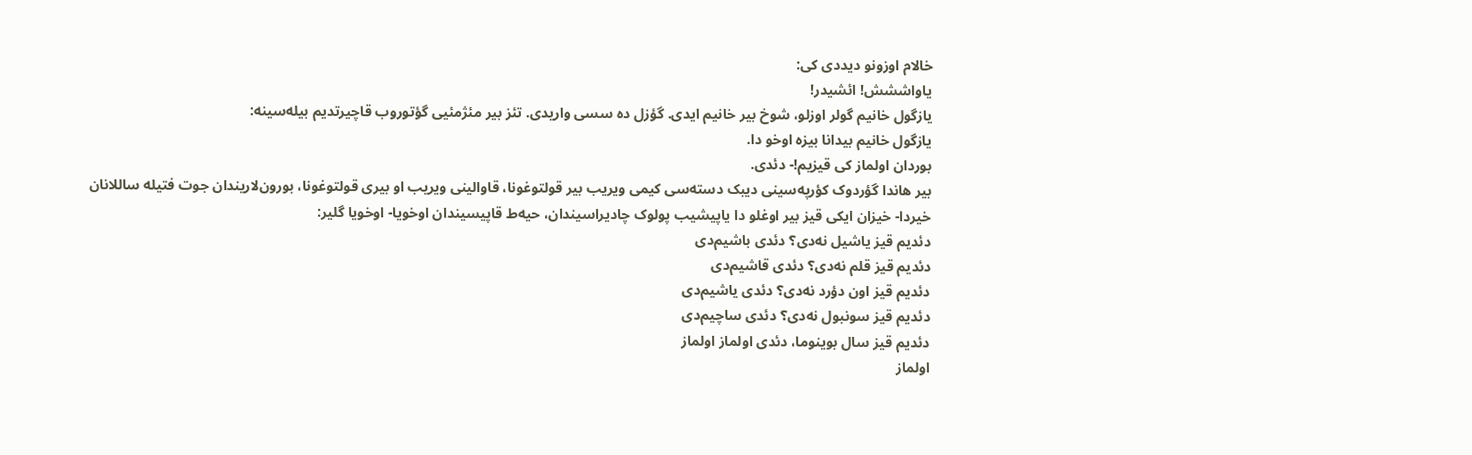خالام اوزونو دیددی کی:
یاواششش! ائشیدر!
یازگول خانیم گولر اوزلو، شوخ بیر خانیم ایدی. گؤزل ده سسی واریدی. تئز بیر مئژمئیی گؤتوروب قاچیرتدیم بیله‌سینه:
یازگول خانیم بیدانا بیزه اوخو دا.
بوردان اولماز کی قیزیم!- دئدی.
بیر هاندا گؤردوک کؤرپه‌سینی دیبک دسته‌سی کیمی ویریب بیر قولتوغونا، قاوالینی ویریب او بیری قولتوغونا، بورون‌لاریندان جوت فتیله ساللانان خیردا- خیزان ایکی قیز بیر اوغلو دا یاپیشیب پولوک چادیراسیندان، حیه‌ط قاپیسیندان اوخویا- اوخویا گلیر:
دئدیم قیز یاشیل نه‌دی؟ دئدی باشیم‌دی
دئدیم قیز قلم نه‌دی؟ دئدی قاشیم‌دی
دئدیم قیز اون دؤرد نه‌دی؟ دئدی یاشیم‌دی
دئدیم قیز سونبول نه‌دی؟ دئدی ساچیم‌دی
دئدیم قیز سال بوینوما، دئدی اولماز اولماز
اولماز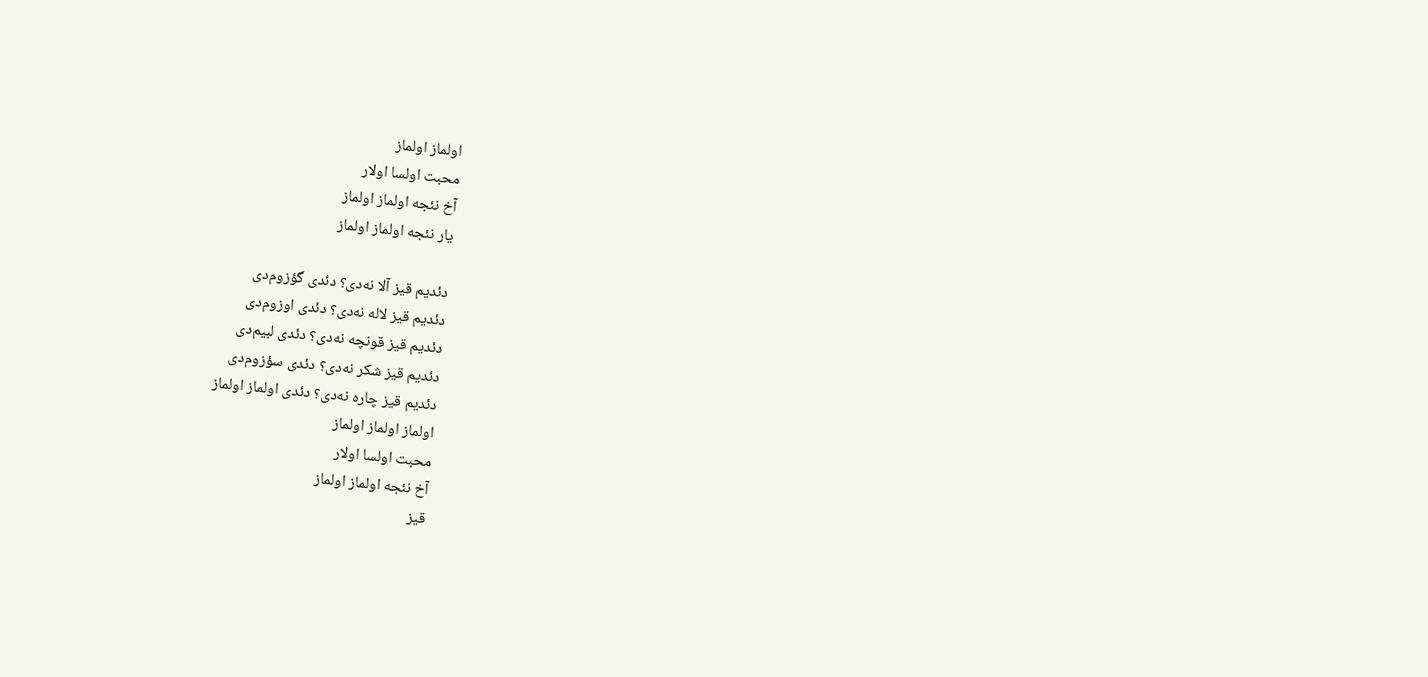اولماز اولماز
محبت اولسا اولار
آخ نئجه اولماز اولماز
یار نئجه اولماز اولماز

دئدیم قیز آلا نه‌دی؟ دئدی گؤزوم‌دی
دئدیم قیز لاله نه‌دی؟ دئدی اوزوم‌دی
دئدیم قیز قونچه نه‌دی؟ دئدی لبیم‌دی
دئدیم قیز شکر نه‌دی؟ دئدی سؤزوم‌دی
دئدیم قیز چاره نه‌دی؟ دئدی اولماز اولماز
اولماز اولماز اولماز
محبت اولسا اولار
آخ نئجه اولماز اولماز
قیز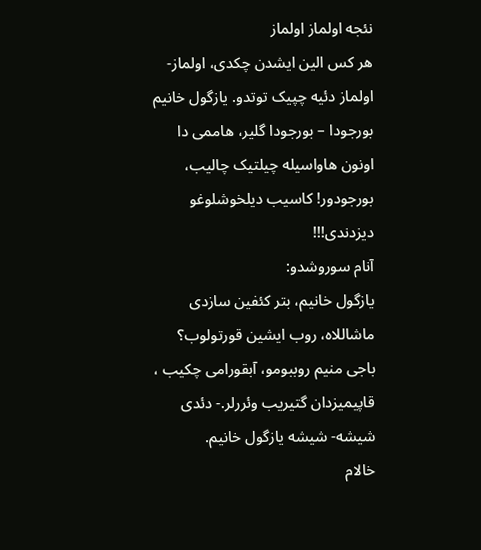نئجه اولماز اولماز
هر کس الین ایشدن چکدی، اولماز- اولماز دئیه چپیک توتدو. یازگول خانیم بورجودا – بورجودا گلیر، هاممی دا اونون هاواسیله چیلتیک چالیب، بورجودور! کاسیب دیلخوشلوغو دیزدندی!!!
آنام سوروشدو:
یازگول خانیم، بتر کئفین سازدی ماشاللاه، روب ایشین قورتولوب؟
باجی منیم روببومو، آبقورامی چکیب ، قاپیمیزدان گتیریب وئررلر.- دئدی شیشه- شیشه یازگول خانیم.
خالام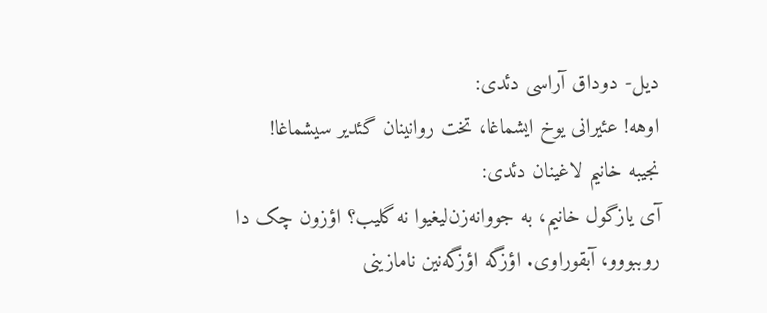دیل- دوداق آراسی دئدی:
اوهه! عئیرانى يوخ ايشماغا، تخت روانینان گئدير سیشماغا!
نجیبه خانیم لاغینان دئدی:
آی یازگول خانیم، به جووانه‌زن‌لیغیوا نه گلیب؟ اؤزون چک دا روببووو، آبقوراوی. اؤزگه اؤزگه‌نین نامازینی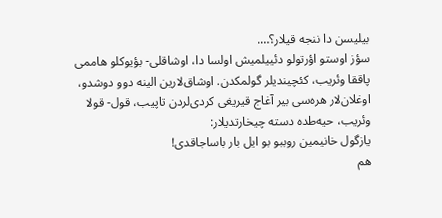بیلیسن دا ننجه قیلار؟….
سؤز اوستو اؤرتولو دئییلمیش اولسا دا، اوشاقلی- بؤیوکلو هاممی پاققا وئریب، کئچیندیلر گولمکدن. اوشاق‌لارین الینه دوو دوشدو، اوغلان‌لار هره‌سی بیر آغاج قیریغی کردی‌لردن تاپیب، قول- قولا وئریب، حیه‌طده دسته چیخارتدیلار:
یازگول خانیمین روببو بو ایل بار باساجاقدی!
هم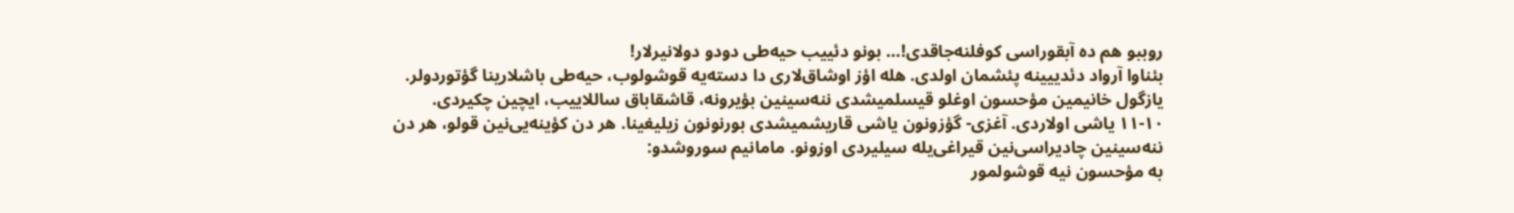روببو هم ده آبقوراسی کوفلنه‌جاقدی!… بونو دئییب حیه‌طی دودو دولانیرلار!
بئناوا آرواد دئدییینه پئشمان اولدی. هله اؤز اوشاق‌لاری دا دسته‌یه قوشولوب، حیه‌طی باشلارینا گؤتوردولر.
یازگول خانیمین مؤحسون اوغلو قیسلمیشدی ننه‌سینین بؤیرونه، قاشقاباق ساللاییب، ایچین چکیردی. ۱۰-۱۱ یاشی اولاردی. آغزی- گؤزونون یاشی قاریشمیشدی بورنونون زیلیغینا. هر دن کؤینه‌یی‌نین قولو، هر دن ننه‌سینین چادیراسی‌نین قیراغی‌یله سیلیردی اوزونو. مامانیم سوروشدو:
به مؤحسون نیه قوشولمور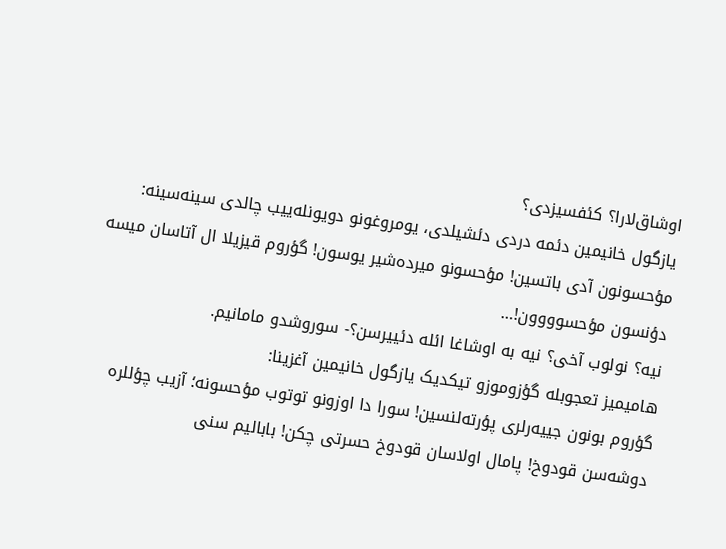اوشاق‌لارا؟ کئفسیزدی؟
یازگول خانیمین دئمه دردی دئشیلدی، یومروغونو دویونله‌ییب چالدی سینه‌سینه:
مؤحسونون آدی باتسین! مؤحسونو میرده‌شیر یوسون! گؤروم قیزیلا ال آتاسان میسه دؤنسون مؤحسوووون!…
نیه؟ نولوب آخی؟ نیه به اوشاغا ائله دئییرسن؟- سوروشدو مامانیم.
هامیمیز تعجوبله گؤزوموزو تیکدیک یازگول خانیمین آغزینا:
گؤروم بونون جییه‌رلری پؤرته‌لنسین! سورا دا اوزونو توتوب مؤحسونه؛ آزیب چؤللره دوشه‌سن قودوخ! پامال اولاسان قودوخ حسرتی چکن! بابالیم سنی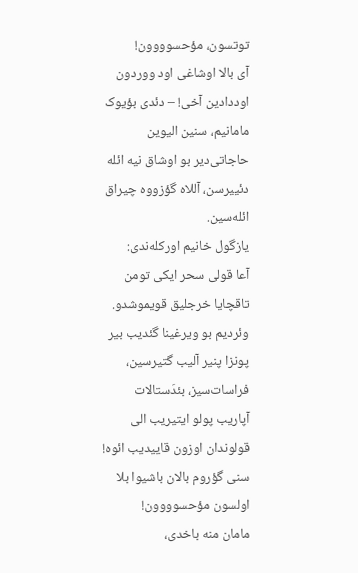توتسون، مؤحسوووون!
آی بالا اوشاغی اود ووردون اوددادین آخی! – دئدی بؤیوک مامانیم، سنین الیوین حاجاتی‌دیر بو اوشاق نیه ائله دئییرسن، آللاه گؤزووه چیراق ائله‌سین.
یازگول خانیم اورکله‌ندی:
آعا قولی سحر ایکی تومن تاقچایا خرجلیق قویموشدو. وئردیم بو ویرغینا گئدیب بیر پونزا پنیر آلیب گتیرسین، فراسات‌سیز، بئدَستالات آپاریب پولو ایتیریب الی قولوندان اوزون قاییدیب ائوه! سنی گؤروم بالان باشیوا بلا اولسون مؤحسوووون!
مامان منه باخدی،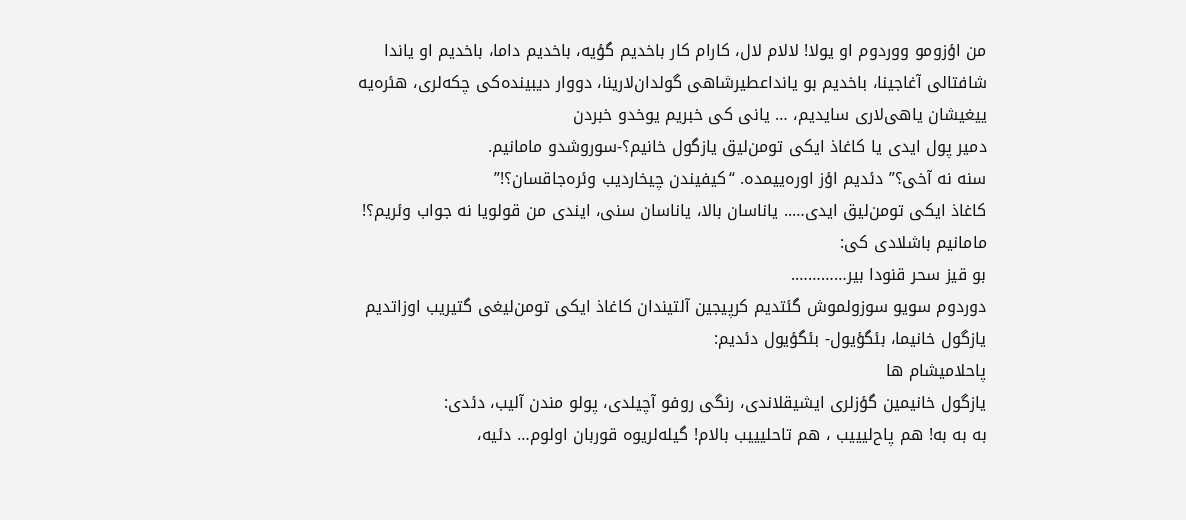من اؤزومو ووردوم او یولا! لالام لال، کارام کار باخدیم گؤیه، باخدیم داما، باخدیم او یاندا شافتالی آغاجینا، باخدیم بو یانداعطیرشاهی‌ گولدان‌لارینا، دووار دیبینده‌کی چکه‌لری، هئره‌یه ییغیشان یاهی‌لاری سایدیم، … یانی کی خبریم یوخدو خبردن
دمیر پول ایدی یا کاغاذ ایکی تومن‌لیق یازگول خانیم؟-سوروشدو مامانیم.
سنه نه آخی؟” دئدیم اؤز اوره‌ییمده. “کیفیندن چیخاردیب وئره‌جاقسان؟!”
کاغاذ ایکی تومن‌لیق ایدی….. یاناسان بالا، یاناسان سنی، ایندی من قولویا نه جواب وئریم؟!
مامانیم باشلادی کی:
بو قیز سحر قنودا بیر………….
دوردوم سویو سوزولموش گئتدیم کرپیجین آلتیندان کاغاذ ایکی تومن‌لیغی گتیریب اوزاتدیم یازگول خانیما، بئگؤیول- بئگؤیول دئدیم:
پاحلامیشام ها
یازگول خانیمین گؤزلری ایشیقلاندی، رنگی روفو آچیلدی، پولو مندن آلیب، دئدی:
به به به! هم پاح‌لیییب ، هم تاحلیییب بالام! گیله‌لریوه قوربان اولوم… دئیه،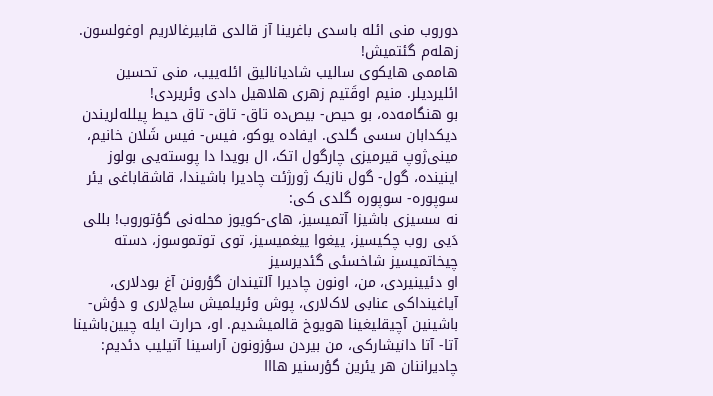دوروب منی ائله باسدی باغرینا آز قالدی قابیرغالاریم اوغولسون. زهله‌م گئتمیش!
هاممی هایکوی سالیب شادیانالیق ائله‌ییب، منی تحسین ائلیردیلر. منیم اوقَتیم زهری هلاهیل دادی وئریردی!
بو هنگامه‌ده، بو حیص- بیص‌ده تاق- تاق- تاق حیط پیلله‌لریندن دیکدابان سسی گلدی. ایفاده یوکو، فیس- فیس شَلان خانیم، مینی‌ژوپ قیرمیزی چارگول اتک، ال بویدا دا پوسته‌یی بولوز اینینده، گول- گول نازیک ژورژئت چادیرا باشیندا، قاشقاباغی یئر سوپوره- سوپوره گلدی کی:
نه سسیزی باشیزا آتمیسیز، های-کویوز محله‌نی گؤتوروب! بللی دَیی روب چکیسیز، ییغوا ییغمیسیز، توی توتموسوز، دسته چیخاتمیسیز شاخسئی گئدیرسیز
او دئیینیردی، من، اونون چادیرا آلتیندان گؤرونن آغ بودلاری، آیاغینداکی عنابی لاک‌لاری، پوش وئریلمیش ساچ‌لاری و دؤش- باشینین آچیقلیغینا هویوخ قالمیشدیم. او، حرارت ایله چیین‌باشینا آتا- آتا دانیشارکی، من بیردن سؤزونون آراسینا آتیلیب دئدیم:
چادیراننان هر یئرین گؤرسنیر هااا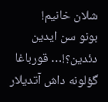شلان خانیم!
بونو سن ایدین دئدین؟!… قورباغا گؤلونه داش آتدیلار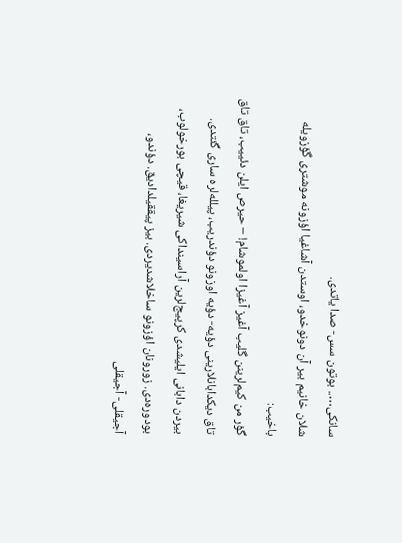سانکی….. بوتون سس- صدا یاتدی.
شلان خانیم بیر آن دونوخدو، اوستدن آشاغیا اؤزونه موشتری گؤزویله باخیب:
گؤر من کیم‌لرینن گلیب آغیز آغیزا اولموشام! – حیرص ایلن دئییب، تاق تاق تاق دیکدابانلارینی دؤیه- دؤیه اوزونو دؤندریب، پیلله‌لره ساری گئتدی. بیردن دابانی ایلیشدی کرپیج‌لرین آراسینداکی شیریغا، قیچی بورخولوب، بودوره‌دی. زورونان اؤزونو ساخلاشدیردی. بیز پیققیلدادیق. دؤندو، آجیقلی- آجیقلی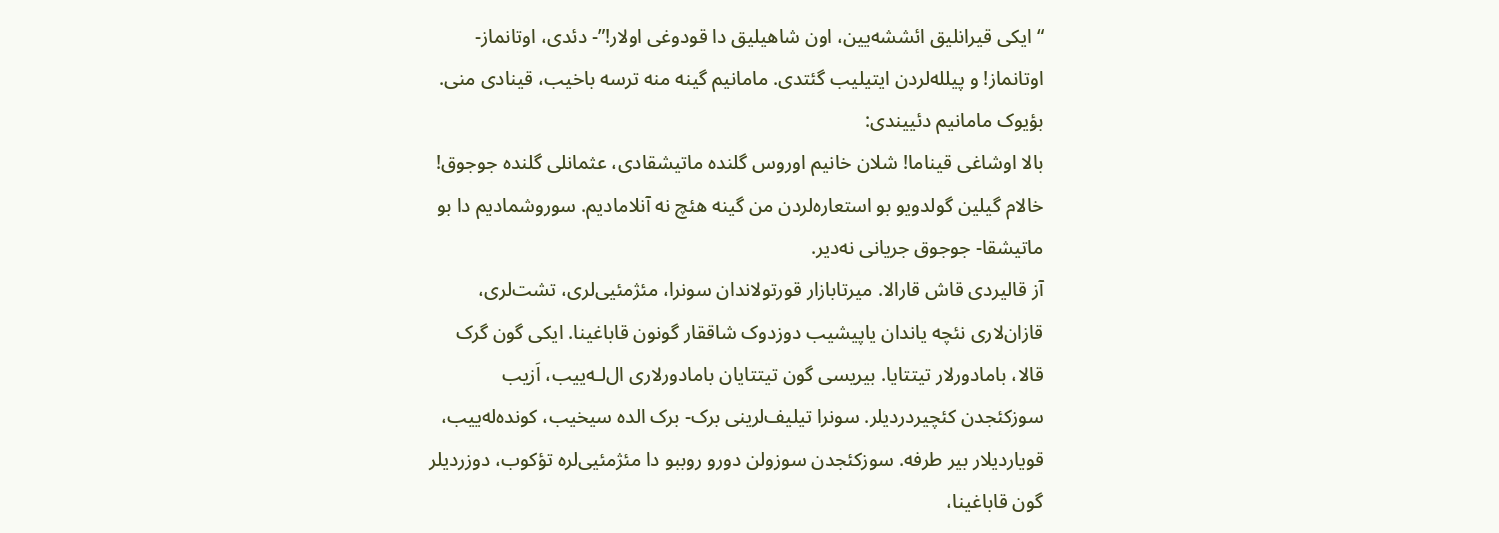“ایکی قیرانلیق ائششه‌یین، اون شاهیلیق دا قودوغی اولار!”- دئدی، اوتانماز- اوتانماز! و پیلله‌لردن ایتیلیب گئتدی. مامانیم گینه منه ترسه باخیب، قینادی منی. بؤیوک مامانیم دئییندی:
بالا اوشاغی قیناما! شلان خانیم اوروس گلنده ماتیشقادی، عثمانلی گلنده جوجوق!
خالام گیلین گولدویو بو استعاره‌لردن من گینه هئچ نه آنلامادیم. سوروشمادیم دا بو ماتیشقا- جوجوق جریانی نه‌دیر.
آز قالیردی قاش قارالا. میرتابازار قورتولاندان سونرا، مئژمئیی‌لری، تشت‌لری، قازان‌لاری نئچه یاندان یاپیشیب دوزدوک شاققار گونون قاباغینا. ایکی گون گرک قالا، بامادورلار تیتتایا. بیریسی گون تیتتایان بامادورلاری ال‌لـه‌ییب، اَزیب سوزکئجدن کئچیردردیلر. سونرا تیلیف‌لرینی برک- برک الده سیخیب، کونده‌له‌ییب، قویاردیلار بیر طرفه. سوزکئجدن سوزولن دورو روببو دا مئژمئیی‌لره تؤکوب، دوزردیلر گون قاباغینا،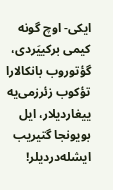ایکی- اوچ گونه کیمی برکییَردی، گؤتوروب بانکالارا تؤکوب زئرزمی‌یه ییغاردیلار، ایل بویونجا گتیریب ایشله‌دردیلر!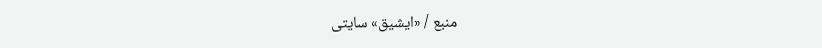منبع / «ایشیق‌» سایتی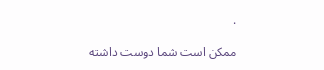.

ممکن است شما دوست داشته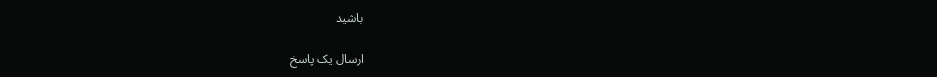باشید

ارسال یک پاسخ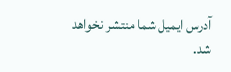آدرس ایمیل شما منتشر نخواهد شد.